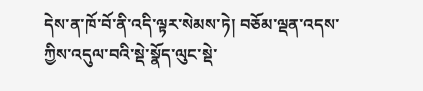དེས་ན་ཁོ་བོ་ནི་འདི་ལྟར་སེམས་ཏེ། བཅོམ་ལྡན་འདས་ཀྱིས་འདུལ་བའི་སྡེ་སྣོད་ལུང་སྡེ་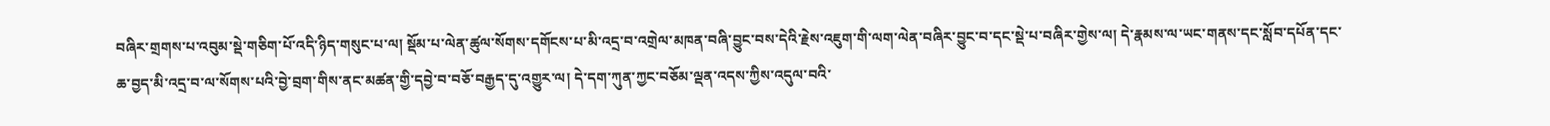བཞིར་གྲགས་པ་འབུམ་སྡེ་གཅིག་པོ་འདི་ཉིད་གསུང་པ་ལ། སྡོམ་པ་ལེན་ཚུལ་སོགས་དགོངས་པ་མི་འདྲ་བ་འགྲེལ་མཁན་བཞི་བྱུང་བས་དེའི་རྗེས་འཇུག་གི་ལག་ལེན་བཞིར་བྱུང་བ་དང་སྡེ་པ་བཞིར་གྱེས་ལ། དེ་རྣམས་ལ་ཡང་གནས་དང་སློབ་དཔོན་དང་ཆ་བྱད་མི་འདྲ་བ་ལ་སོགས་པའི་བྱེ་བྲག་གིས་ནང་མཚན་གྱི་དབྱེ་བ་བཅོ་བརྒྱད་དུ་འགྱུར་ལ། དེ་དག་ཀུན་ཀྱང་བཅོམ་ལྡན་འདས་ཀྱིས་འདུལ་བའི་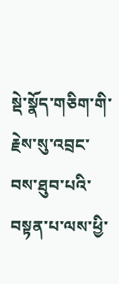སྡེ་སྣོད་གཅིག་གི་རྗེས་སུ་འབྲང་བས་ཐུབ་པའི་བསྟན་པ་ལས་ཕྱི་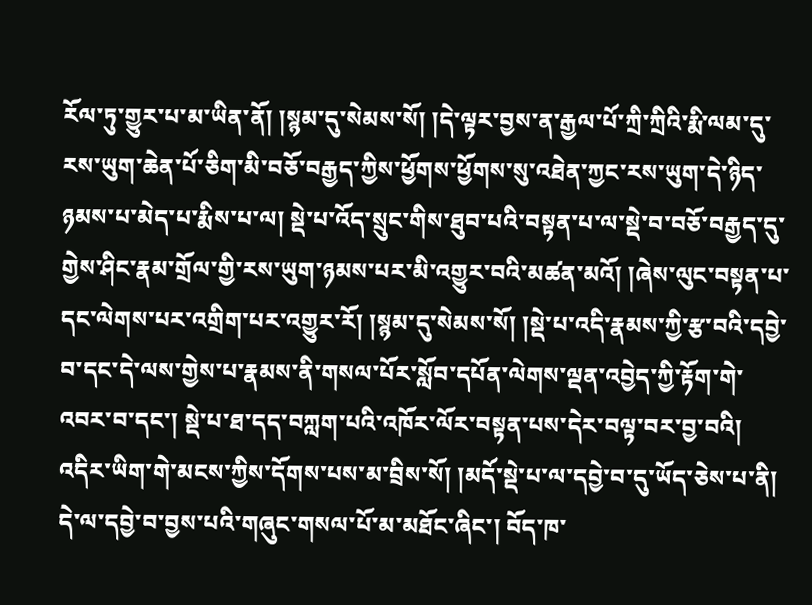རོལ་ཏུ་གྱུར་པ་མ་ཡིན་ནོ། །སྙམ་དུ་སེམས་སོ། །དེ་ལྟར་བྱས་ན་རྒྱལ་པོ་ཀྲི་ཀྲིའི་རྨི་ལམ་དུ་རས་ཡུག་ཆེན་པོ་ཅིག་མི་བཅོ་བརྒྱད་ཀྱིས་ཕྱོགས་ཕྱོགས་སུ་འཐེན་ཀྱང་རས་ཡུག་དེ་ཉིད་ཉམས་པ་མེད་པ་རྨིས་པ་ལ། སྡེ་པ་འོད་སྲུང་གིས་ཐུབ་པའི་བསྟན་པ་ལ་སྡེ་བ་བཅོ་བརྒྱད་དུ་གྱེས་ཤིང་རྣམ་གྲོལ་གྱི་རས་ཡུག་ཉམས་པར་མི་འགྱུར་བའི་མཚན་མའོ། །ཞེས་ལུང་བསྟན་པ་དང་ལེགས་པར་འགྲིག་པར་འགྱུར་རོ། །སྙམ་དུ་སེམས་སོ། །སྡེ་པ་འདི་རྣམས་ཀྱི་རྩ་བའི་དབྱེ་བ་དང་དེ་ལས་གྱེས་པ་རྣམས་ནི་གསལ་པོར་སློབ་དཔོན་ལེགས་ལྡན་འབྱེད་ཀྱི་རྟོག་གེ་འབར་བ་དང་། སྡེ་པ་ཐ་དད་བཀླག་པའི་འཁོར་ལོར་བསྟན་པས་དེར་བལྟ་བར་བྱ་བའི། འདིར་ཡིག་གེ་མངས་ཀྱིས་དོགས་པས་མ་བྲིས་སོ། །མདོ་སྡེ་པ་ལ་དབྱེ་བ་དུ་ཡོད་ཅེས་པ་ནི། དེ་ལ་དབྱེ་བ་བྱས་པའི་གཞུང་གསལ་པོ་མ་མཐོང་ཞིང་། བོད་ཁ་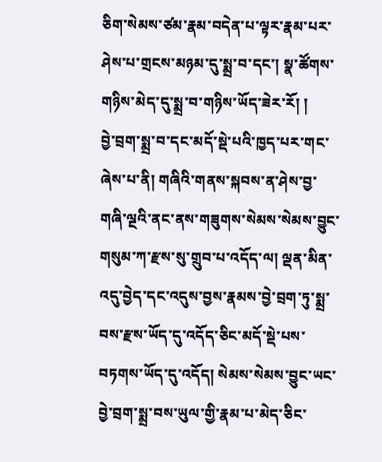ཅིག་སེམས་ཙམ་རྣམ་བདེན་པ་ལྟར་རྣམ་པར་ཤེས་པ་གྲངས་མཉམ་དུ་སྨྲ་བ་དང་། སྣ་ཚོགས་གཉིས་མེད་དུ་སྨྲ་བ་གཉིས་ཡོད་ཟེར་རོ། །
བྱེ་བྲག་སྨྲ་བ་དང་མདོ་སྡེ་པའི་ཁྱད་པར་གང་ཞེས་པ་ནི། གཞིའི་གནས་སྐབས་ན་ཤེས་བྱ་གཞི་ལྔའི་ནང་ནས་གཟུགས་སེམས་སེམས་བྱུང་གསུམ་ཀ་རྫས་སུ་གྲུབ་པ་འདོད་ལ། ལྡན་མིན་འདུ་བྱེད་དང་འདུས་བྱས་རྣམས་བྱེ་བྲག་ཏུ་སྨྲ་བས་རྫས་ཡོད་དུ་འདོད་ཅིང་མདོ་སྡེ་པས་བཏགས་ཡོད་དུ་འདོད། སེམས་སེམས་བྱུང་ཡང་བྱེ་བྲག་སྨྲ་བས་ཡུལ་གྱི་རྣམ་པ་མེད་ཅིང་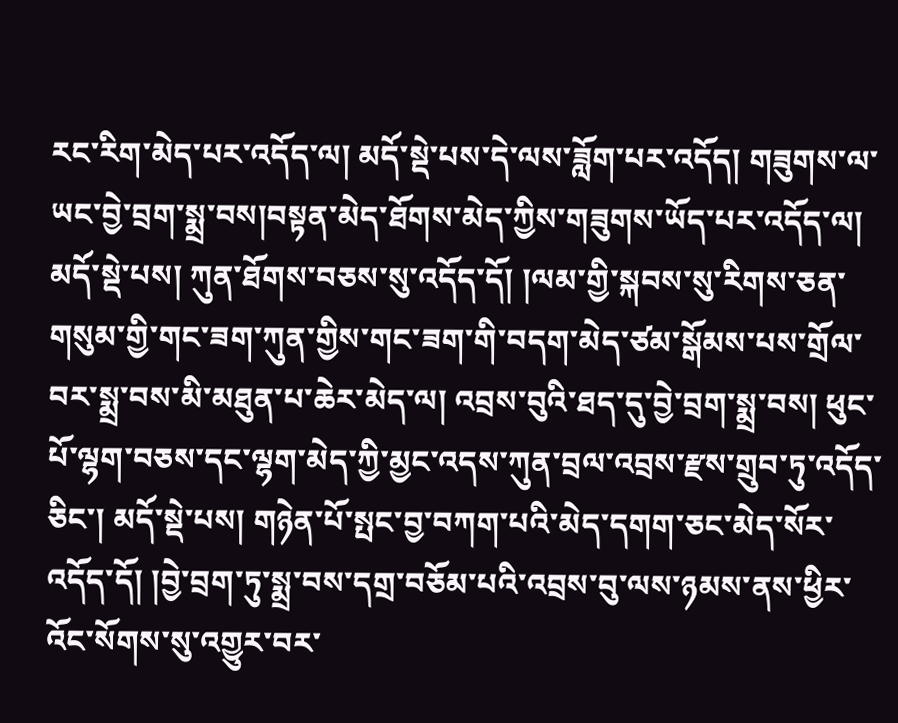རང་རིག་མེད་པར་འདོད་ལ། མདོ་སྡེ་པས་དེ་ལས་ཟློག་པར་འདོད། གཟུགས་ལ་ཡང་བྱེ་བྲག་སྨྲ་བས།བསྟན་མེད་ཐོགས་མེད་ཀྱིས་གཟུགས་ཡོད་པར་འདོད་ལ། མདོ་སྡེ་པས། ཀུན་ཐོགས་བཅས་སུ་འདོད་དོ། །ལམ་གྱི་སྐབས་སུ་རིགས་ཅན་གསུམ་གྱི་གང་ཟག་ཀུན་གྱིས་གང་ཟག་གི་བདག་མེད་ཙམ་སྒོམས་པས་གྲོལ་བར་སྨྲ་བས་མི་མཐུན་པ་ཆེར་མེད་ལ། འབྲས་བུའི་ཐད་དུ་བྱེ་བྲག་སྨྲ་བས། ཕུང་པོ་ལྷག་བཅས་དང་ལྷག་མེད་ཀྱི་མྱང་འདས་ཀུན་བྲལ་འབྲས་རྫས་གྲུབ་ཏུ་འདོད་ཅིང་། མདོ་སྡེ་པས། གཉེན་པོ་སྤང་བྱ་བཀག་པའི་མེད་དགག་ཅང་མེད་སོར་འདོད་དོ། །བྱེ་བྲག་ཏུ་སྨྲ་བས་དགྲ་བཅོམ་པའི་འབྲས་བུ་ལས་ཉམས་ནས་ཕྱིར་འོང་སོགས་སུ་འགྱུར་བར་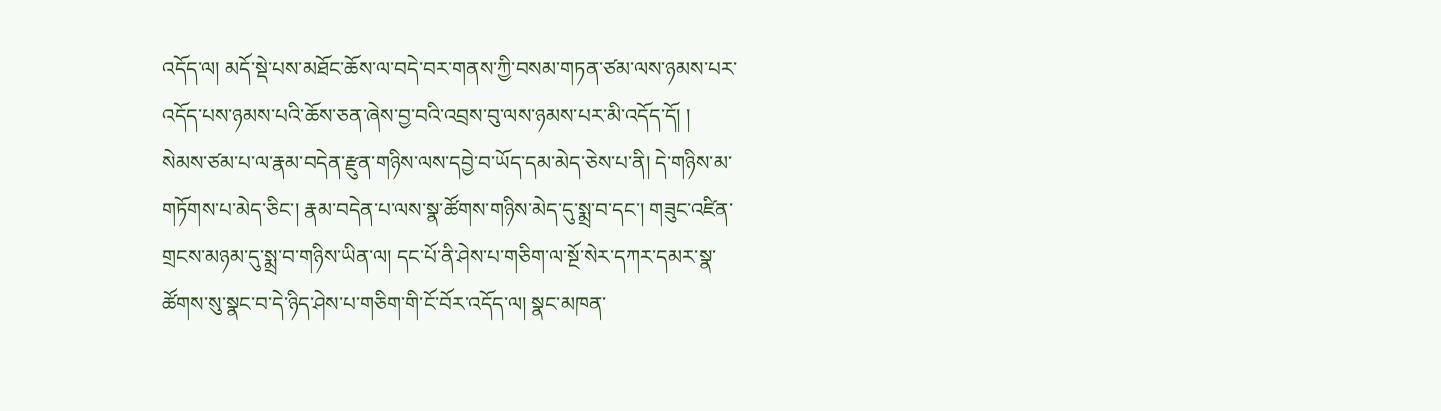འདོད་ལ། མདོ་སྡེ་པས་མཐོང་ཆོས་ལ་བདེ་བར་གནས་ཀྱི་བསམ་གཏན་ཙམ་ལས་ཉམས་པར་འདོད་པས་ཉམས་པའི་ཆོས་ཅན་ཞེས་བྱ་བའི་འབྲས་བུ་ལས་ཉམས་པར་མི་འདོད་དོ། །
སེམས་ཙམ་པ་ལ་རྣམ་བདེན་རྫུན་གཉིས་ལས་དབྱེ་བ་ཡོད་དམ་མེད་ཅེས་པ་ནི། དེ་གཉིས་མ་གཏོགས་པ་མེད་ཅིང་། རྣམ་བདེན་པ་ལས་སྣ་ཚོགས་གཉིས་མེད་དུ་སྨྲ་བ་དང་། གཟུང་འཛིན་གྲངས་མཉམ་དུ་སྨྲ་བ་གཉིས་ཡིན་ལ། དང་པོ་ནི་ཤེས་པ་གཅིག་ལ་སྔོ་སེར་དཀར་དམར་སྣ་ཚོགས་སུ་སྣང་བ་དེ་ཉིད་ཤེས་པ་གཅིག་གི་ངོ་བོར་འདོད་ལ། སྣང་མཁན་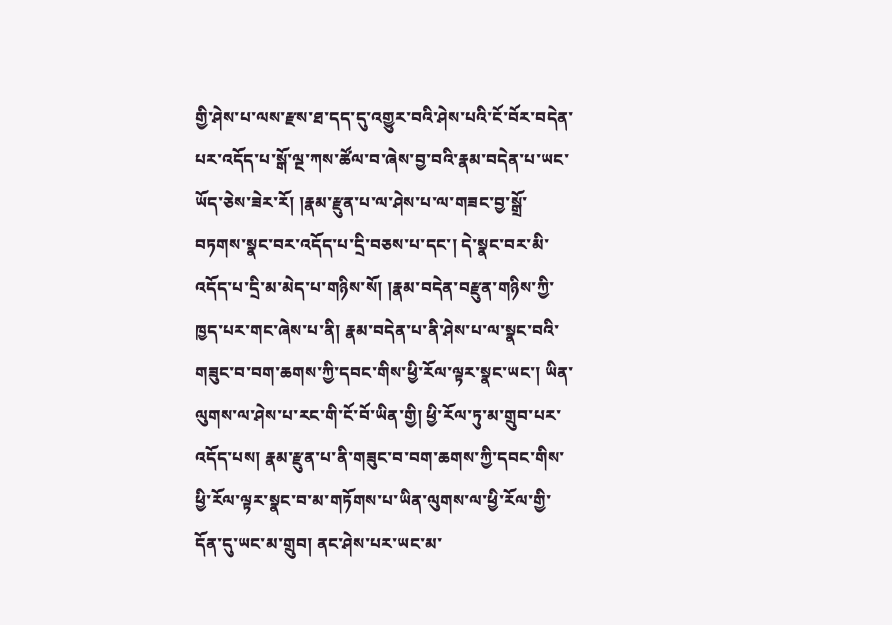གྱི་ཤེས་པ་ལས་རྫས་ཐ་དད་དུ་འགྱུར་བའི་ཤེས་པའི་ངོ་བོར་བདེན་པར་འདོད་པ་སྒོ་ལྔ་ཀས་ཚོལ་བ་ཞེས་བྱ་བའི་རྣམ་བདེན་པ་ཡང་ཡོད་ཅེས་ཟེར་རོ། །རྣམ་རྫུན་པ་ལ་ཤེས་པ་ལ་གཟང་བྱ་སྒྲོ་བཏགས་སྣང་བར་འདོད་པ་དྲི་བཅས་པ་དང་། དེ་སྣང་བར་མི་འདོད་པ་དྲི་མ་མེད་པ་གཉིས་སོ། །རྣམ་བདེན་བརྫུན་གཉིས་ཀྱི་ཁྱད་པར་གང་ཞེས་པ་ནི། རྣམ་བདེན་པ་ནི་ཤེས་པ་ལ་སྣང་བའི་གཟུང་བ་བག་ཆགས་ཀྱི་དབང་གིས་ཕྱི་རོལ་ལྟར་སྣང་ཡང་། ཡིན་ལུགས་ལ་ཤེས་པ་རང་གི་ངོ་བོ་ཡིན་གྱི། ཕྱི་རོལ་ཏུ་མ་གྲུབ་པར་འདོད་པས། རྣམ་རྫུན་པ་ནི་གཟུང་བ་བག་ཆགས་ཀྱི་དབང་གིས་ཕྱི་རོལ་ལྟར་སྣང་བ་མ་གཏོགས་པ་ཡིན་ལུགས་ལ་ཕྱི་རོལ་གྱི་དོན་དུ་ཡང་མ་གྲུབ། ནང་ཤེས་པར་ཡང་མ་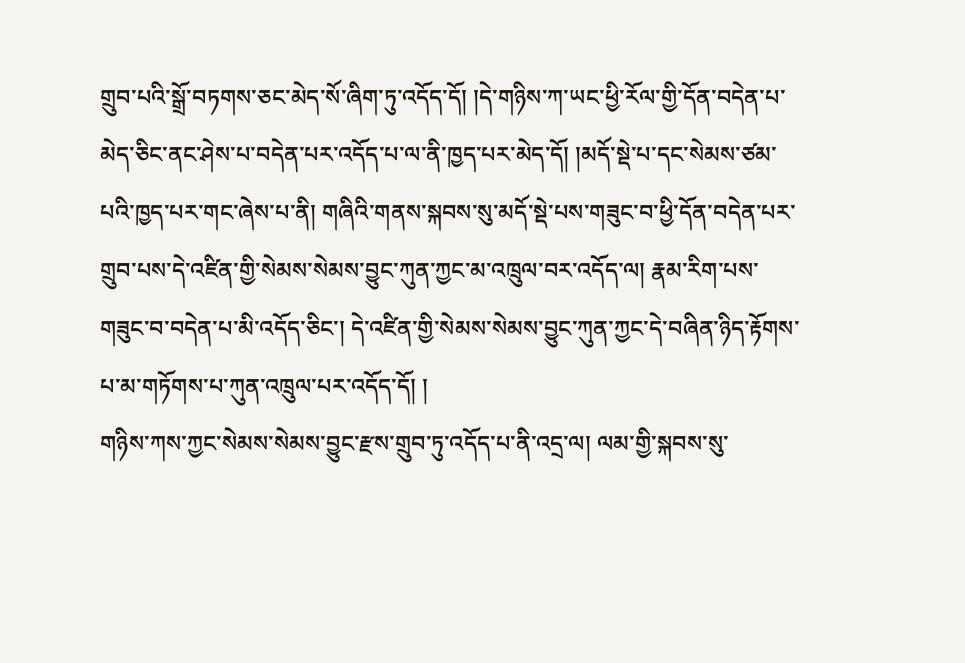གྲུབ་པའི་སྒྲོ་བཏགས་ཅང་མེད་སོ་ཞིག་ཏུ་འདོད་དོ། །དེ་གཉིས་ཀ་ཡང་ཕྱི་རོལ་གྱི་དོན་བདེན་པ་མེད་ཅིང་ནང་ཤེས་པ་བདེན་པར་འདོད་པ་ལ་ནི་ཁྱད་པར་མེད་དོ། །མདོ་སྡེ་པ་དང་སེམས་ཙམ་པའི་ཁྱད་པར་གང་ཞེས་པ་ནི། གཞིའི་གནས་སྐབས་སུ་མདོ་སྡེ་པས་གཟུང་བ་ཕྱི་དོན་བདེན་པར་གྲུབ་པས་དེ་འཛིན་གྱི་སེམས་སེམས་བྱུང་ཀུན་ཀྱང་མ་འཁྲུལ་བར་འདོད་ལ། རྣམ་རིག་པས་གཟུང་བ་བདེན་པ་མི་འདོད་ཅིང་། དེ་འཛིན་གྱི་སེམས་སེམས་བྱུང་ཀུན་ཀྱང་དེ་བཞིན་ཉིད་རྟོགས་པ་མ་གཏོགས་པ་ཀུན་འཁྲུལ་པར་འདོད་དོ། །
གཉིས་ཀས་ཀྱང་སེམས་སེམས་བྱུང་རྫས་གྲུབ་ཏུ་འདོད་པ་ནི་འདྲ་ལ། ལམ་གྱི་སྐབས་སུ་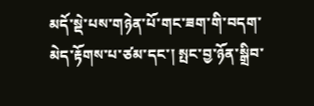མདོ་སྡེ་པས་གཉེན་པོ་གང་ཟག་གི་བདག་མེད་རྟོགས་པ་ཙམ་དང་། སྤང་བྱ་ཉོན་སྒྲིབ་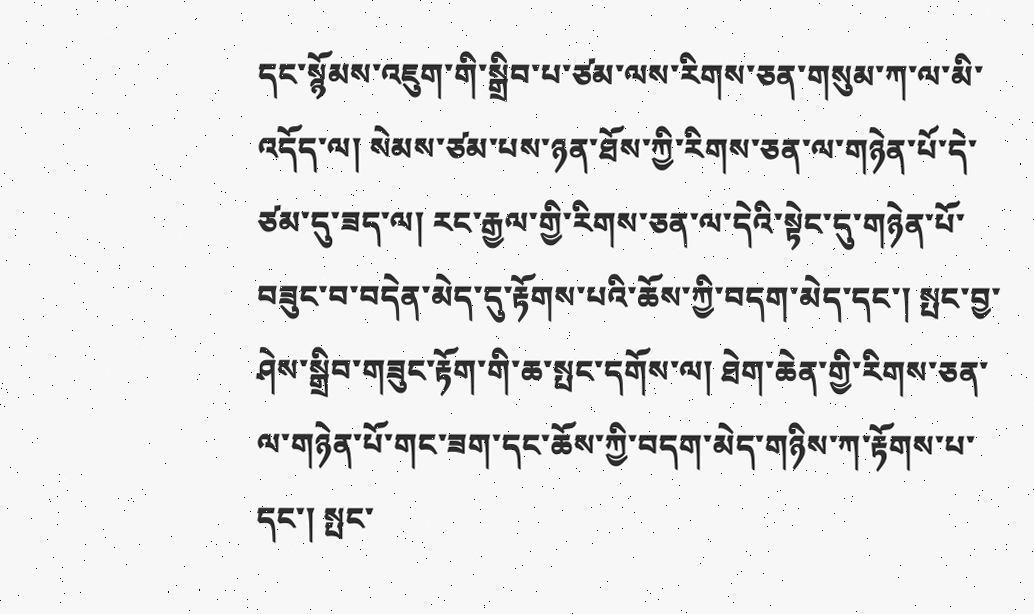དང་སྙོམས་འཇུག་གི་སྒྲིབ་པ་ཙམ་ལས་རིགས་ཅན་གསུམ་ཀ་ལ་མི་འདོད་ལ། སེམས་ཙམ་པས་ཉན་ཐོས་ཀྱི་རིགས་ཅན་ལ་གཉེན་པོ་དེ་ཙམ་དུ་ཟད་ལ། རང་རྒྱལ་གྱི་རིགས་ཅན་ལ་དེའི་སྟེང་དུ་གཉེན་པོ་བཟུང་བ་བདེན་མེད་དུ་རྟོགས་པའི་ཆོས་ཀྱི་བདག་མེད་དང་། སྤང་བྱ་ཤེས་སྒྲིབ་གཟུང་རྟོག་གི་ཆ་སྤང་དགོས་ལ། ཐེག་ཆེན་གྱི་རིགས་ཅན་ལ་གཉེན་པོ་གང་ཟག་དང་ཆོས་ཀྱི་བདག་མེད་གཉིས་ཀ་རྟོགས་པ་དང་། སྤང་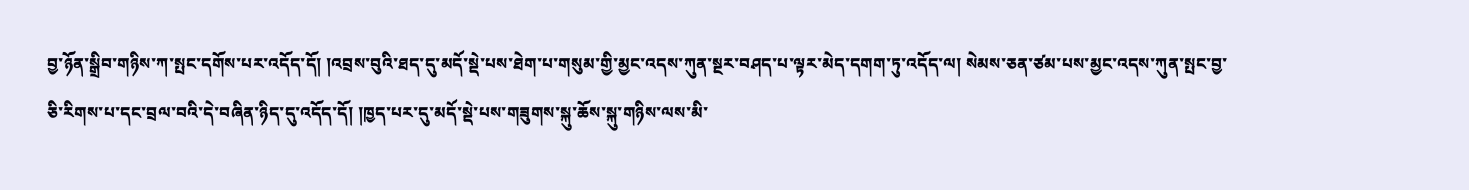བྱ་ཉོན་སྒྲིབ་གཉིས་ཀ་སྤང་དགོས་པར་འདོད་དོ། །འབྲས་བུའི་ཐད་དུ་མདོ་སྡེ་པས་ཐེག་པ་གསུམ་གྱི་མྱང་འདས་ཀུན་སྔར་བཤད་པ་ལྟར་མེད་དགག་ཏུ་འདོད་ལ། སེམས་ཅན་ཙམ་པས་མྱང་འདས་ཀུན་སྤང་བྱ་ཅི་རིགས་པ་དང་བྲལ་བའི་དེ་བཞིན་ཉིད་དུ་འདོད་དོ། །ཁྱད་པར་དུ་མདོ་སྡེ་པས་གཟུགས་སྐུ་ཆོས་སྐུ་གཉིས་ལས་མི་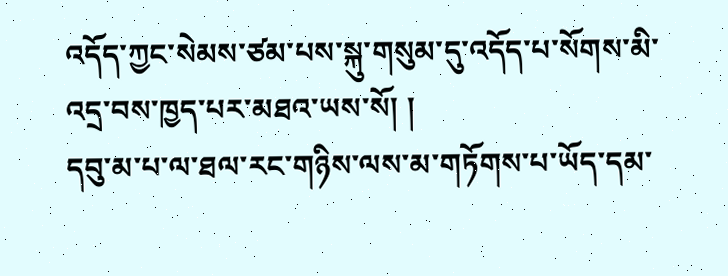འདོད་ཀྱང་སེམས་ཙམ་པས་སྐུ་གསུམ་དུ་འདོད་པ་སོགས་མི་འདྲ་བས་ཁྱད་པར་མཐའ་ཡས་སོ། །
དབུ་མ་པ་ལ་ཐལ་རང་གཉིས་ལས་མ་གཏོགས་པ་ཡོད་དམ་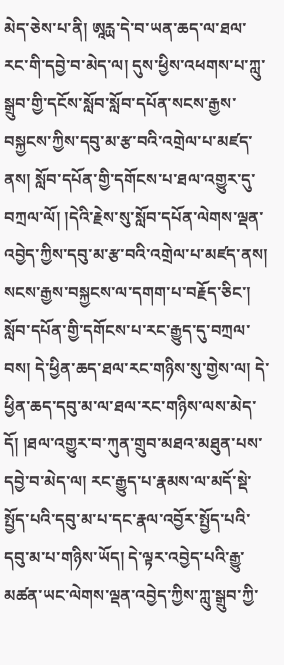མེད་ཅེས་པ་ནི། ཨཱརྻ་དེ་བ་ཡན་ཆད་ལ་ཐལ་རང་གི་དབྱེ་བ་མེད་ལ། དུས་ཕྱིས་འཕགས་པ་ཀླུ་སྒྲུབ་གྱི་དངོས་སློབ་སློབ་དཔོན་སངས་རྒྱས་བསྐྱངས་ཀྱིས་དབུ་མ་རྩ་བའི་འགྲེལ་པ་མཛད་ནས། སློབ་དཔོན་གྱི་དགོངས་པ་ཐལ་འགྱུར་དུ་བཀྲལ་ལོ། །དེའི་རྗེས་སུ་སློབ་དཔོན་ལེགས་ལྡན་འབྱེད་ཀྱིས་དབུ་མ་རྩ་བའི་འགྲེལ་པ་མཛད་ནས། སངས་རྒྱས་བསྐྱངས་ལ་དགག་པ་བརྗོད་ཅིང་། སློབ་དཔོན་གྱི་དགོངས་པ་རང་རྒྱུད་དུ་བཀྲལ་བས། དེ་ཕྱིན་ཆད་ཐལ་རང་གཉིས་སུ་གྱེས་ལ། དེ་ཕྱིན་ཆད་དབུ་མ་ལ་ཐལ་རང་གཉིས་ལས་མེད་དོ། །ཐལ་འགྱུར་བ་ཀུན་གྲུབ་མཐའ་མཐུན་པས་དབྱེ་བ་མེད་ལ། རང་རྒྱུད་པ་རྣམས་ལ་མདོ་སྡེ་སྤྱོད་པའི་དབུ་མ་པ་དང་རྣལ་འབྱོར་སྤྱོད་པའི་དབུ་མ་པ་གཉིས་ཡོད། དེ་ལྟར་འབྱེད་པའི་རྒྱུ་མཚན་ཡང་ལེགས་ལྡན་འབྱེད་ཀྱིས་ཀླུ་སྒྲུབ་ཀྱི་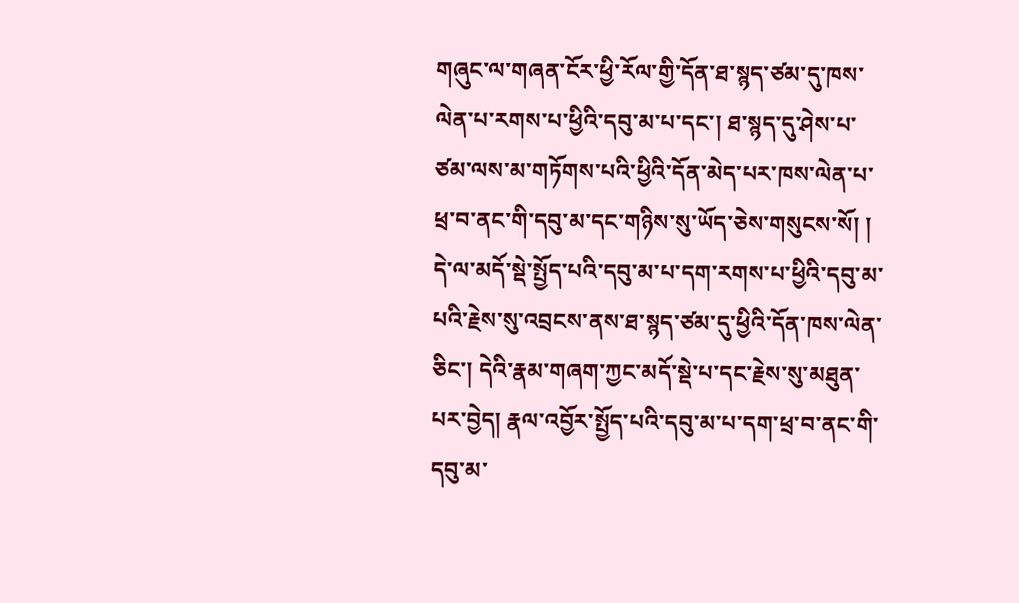གཞུང་ལ་གཞན་ངོར་ཕྱི་རོལ་གྱི་དོན་ཐ་སྙད་ཙམ་དུ་ཁས་ལེན་པ་རགས་པ་ཕྱིའི་དབུ་མ་པ་དང་། ཐ་སྙད་དུ་ཤེས་པ་ཙམ་ལས་མ་གཏོགས་པའི་ཕྱིའི་དོན་མེད་པར་ཁས་ལེན་པ་ཕྲ་བ་ནང་གི་དབུ་མ་དང་གཉིས་སུ་ཡོད་ཅེས་གསུངས་སོ། །
དེ་ལ་མདོ་སྡེ་སྤྱོད་པའི་དབུ་མ་པ་དག་རགས་པ་ཕྱིའི་དབུ་མ་པའི་རྗེས་སུ་འབྲངས་ནས་ཐ་སྙད་ཙམ་དུ་ཕྱིའི་དོན་ཁས་ལེན་ཅིང་། དེའི་རྣམ་གཞག་ཀྱང་མདོ་སྡེ་པ་དང་རྗེས་སུ་མཐུན་པར་བྱེད། རྣལ་འབྱོར་སྤྱོད་པའི་དབུ་མ་པ་དག་ཕྲ་བ་ནང་གི་དབུ་མ་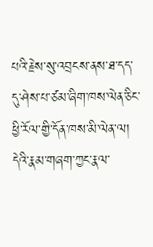པའི་རྗེས་སུ་འབྲངས་ནས་ཐ་དད་དུ་ཤེས་པ་ཙམ་ཞིག་ཁས་ལེན་ཅིང་ཕྱི་རོལ་གྱི་དོན་ཁས་མི་ལེན་ལ། དེའི་རྣམ་གཞག་ཀྱང་རྣལ་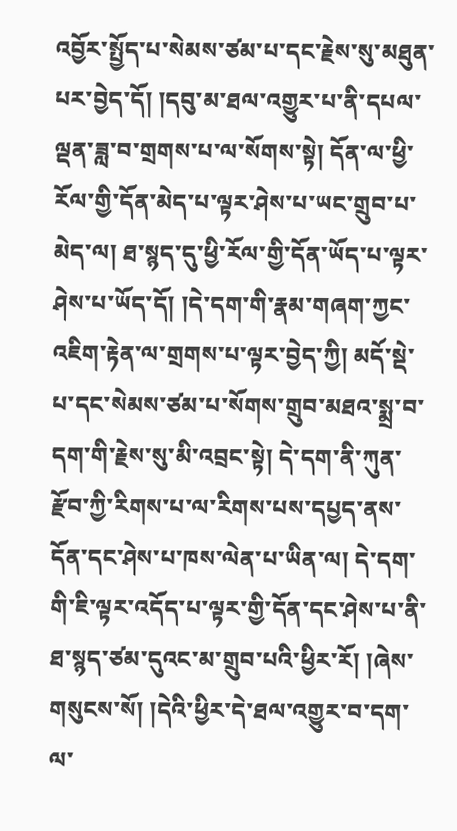འབྱོར་སྤྱོད་པ་སེམས་ཙམ་པ་དང་རྗེས་སུ་མཐུན་པར་བྱེད་དོ། །དབུ་མ་ཐལ་འགྱུར་པ་ནི་དཔལ་ལྡན་ཟླ་བ་གྲགས་པ་ལ་སོགས་སྟེ། དོན་ལ་ཕྱི་རོལ་གྱི་དོན་མེད་པ་ལྟར་ཤེས་པ་ཡང་གྲུབ་པ་མེད་ལ། ཐ་སྙད་དུ་ཕྱི་རོལ་གྱི་དོན་ཡོད་པ་ལྟར་ཤེས་པ་ཡོད་དོ། །དེ་དག་གི་རྣམ་གཞག་ཀྱང་འཇིག་རྟེན་ལ་གྲགས་པ་ལྟར་བྱེད་ཀྱི། མདོ་སྡེ་པ་དང་སེམས་ཙམ་པ་སོགས་གྲུབ་མཐའ་སྨྲ་བ་དག་གི་རྗེས་སུ་མི་འབྲང་སྟེ། དེ་དག་ནི་ཀུན་རྫོབ་ཀྱི་རིགས་པ་ལ་རིགས་པས་དཔྱད་ནས་དོན་དང་ཤེས་པ་ཁས་ལེན་པ་ཡིན་ལ། དེ་དག་གི་ཇི་ལྟར་འདོད་པ་ལྟར་གྱི་དོན་དང་ཤེས་པ་ནི་ཐ་སྙད་ཙམ་དུའང་མ་གྲུབ་པའི་ཕྱིར་རོ། །ཞེས་གསུངས་སོ། །དེའི་ཕྱིར་དེ་ཐལ་འགྱུར་བ་དག་ལ་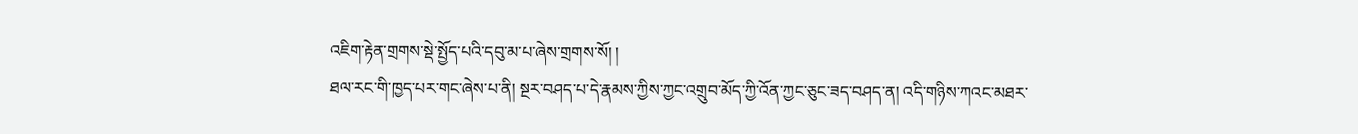འཇིག་རྟེན་གྲགས་སྡེ་སྤྱོད་པའི་དབུ་མ་པ་ཞེས་གྲགས་སོ། །
ཐལ་རང་གི་ཁྱད་པར་གང་ཞེས་པ་ནི། སྔར་བཤད་པ་དེ་རྣམས་ཀྱིས་ཀྱང་འགྲུབ་མོད་ཀྱི་འོན་ཀྱང་ཅུང་ཟད་བཤད་ན། འདི་གཉིས་ཀའང་མཐར་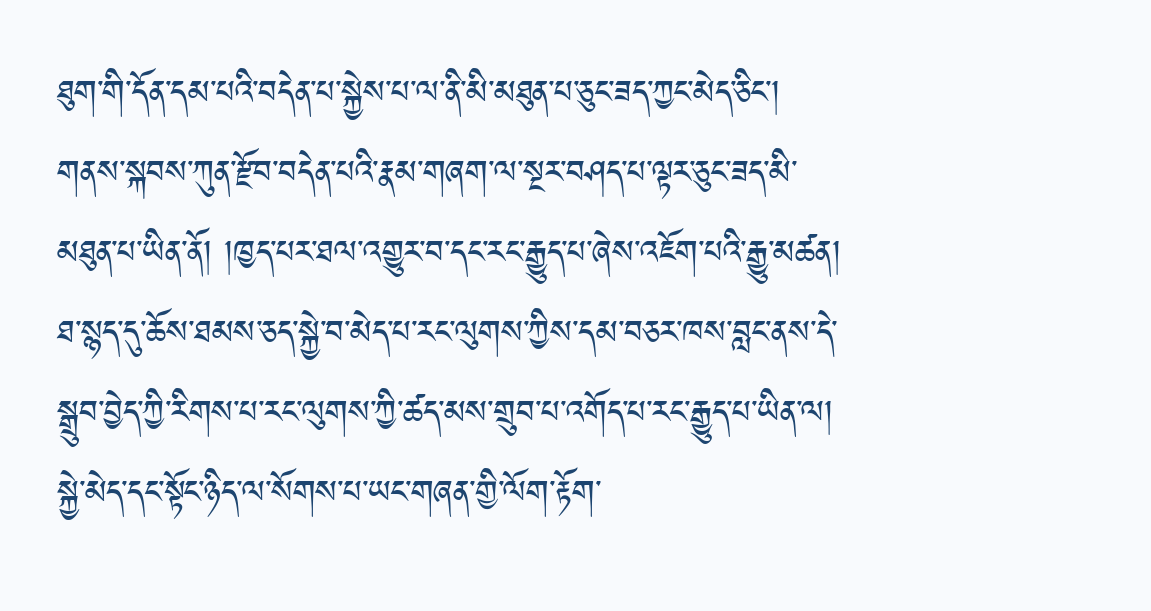ཐུག་གི་དོན་དམ་པའི་བདེན་པ་སྐྱེས་པ་ལ་ནི་མི་མཐུན་པ་ཅུང་ཟད་ཀྱང་མེད་ཅིང་། གནས་སྐབས་ཀུན་རྫོབ་བདེན་པའི་རྣམ་གཞག་ལ་སྔར་བཤད་པ་ལྟར་ཅུང་ཟད་མི་མཐུན་པ་ཡིན་ནོ། །ཁྱད་པར་ཐལ་འགྱུར་བ་དང་རང་རྒྱུད་པ་ཞེས་འཇོག་པའི་རྒྱུ་མཚན། ཐ་སྙད་དུ་ཆོས་ཐམས་ཅད་སྐྱེ་བ་མེད་པ་རང་ལུགས་ཀྱིས་དམ་བཅར་ཁས་བླང་ནས་དེ་སྒྲུབ་བྱེད་ཀྱི་རིགས་པ་རང་ལུགས་ཀྱི་ཚད་མས་གྲུབ་པ་འགོད་པ་རང་རྒྱུད་པ་ཡིན་ལ། སྐྱེ་མེད་དང་སྟོང་ཉིད་ལ་སོགས་པ་ཡང་གཞན་གྱི་ལོག་རྟོག་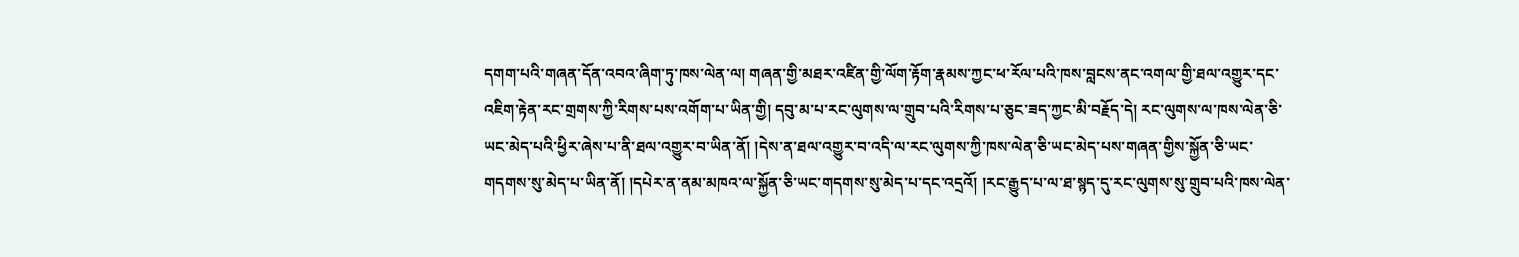དགག་པའི་གཞན་དོན་འབའ་ཞིག་ཏུ་ཁས་ལེན་ལ། གཞན་གྱི་མཐར་འཛིན་གྱི་ལོག་རྟོག་རྣམས་ཀྱང་ཕ་རོལ་པའི་ཁས་བླངས་ནང་འགལ་གྱི་ཐལ་འགྱུར་དང་འཇིག་རྟེན་རང་གྲགས་ཀྱི་རིགས་པས་འགོག་པ་ཡིན་གྱི། དབུ་མ་པ་རང་ལུགས་ལ་གྲུབ་པའི་རིགས་པ་ཅུང་ཟད་ཀྱང་མི་བརྗོད་དེ། རང་ལུགས་ལ་ཁས་ལེན་ཅི་ཡང་མེད་པའི་ཕྱིར་ཞེས་པ་ནི་ཐལ་འགྱུར་བ་ཡིན་ནོ། །དེས་ན་ཐལ་འགྱུར་བ་འདི་ལ་རང་ལུགས་ཀྱི་ཁས་ལེན་ཅི་ཡང་མེད་པས་གཞན་གྱིས་སྐྱོན་ཅི་ཡང་གདགས་སུ་མེད་པ་ཡིན་ནོ། །དཔེར་ན་ནམ་མཁའ་ལ་སྐྱོན་ཅི་ཡང་གདགས་སུ་མེད་པ་དང་འདྲའོ། །རང་རྒྱུད་པ་ལ་ཐ་སྙད་དུ་རང་ལུགས་སུ་གྲུབ་པའི་ཁས་ལེན་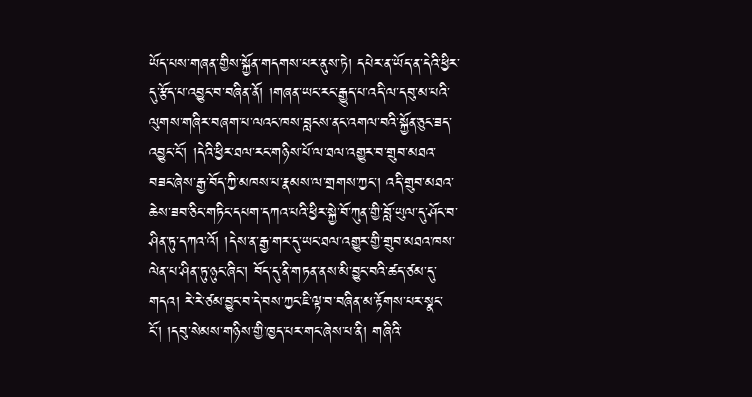ཡོད་པས་གཞན་གྱིས་སྐྱོན་གདགས་པར་ནུས་ཏེ། དཔེར་ན་ཡོད་ན་དེའི་ཕྱིར་དུ་རྩོད་པ་འབྱུང་བ་བཞིན་ནོ། །གཞན་ཡང་རང་རྒྱུད་པ་འདི་ལ་དབུ་མ་པའི་ལུགས་གཞིར་བཞག་པ་ལའང་ཁས་བླངས་ནང་འགལ་བའི་སྐྱོན་ཅུང་ཟད་འབྱུང་ངོ་། །དེའི་ཕྱིར་ཐལ་རང་གཉིས་པོ་ལ་ཐལ་འགྱུར་བ་གྲུབ་མཐའ་བཟང་ཞེས་རྒྱ་བོད་ཀྱི་མཁས་པ་རྣམས་ལ་གྲགས་ཀྱང་། འདི་གྲུབ་མཐའ་ཆེས་ཟབ་ཅིང་གཏིང་དཔག་དཀའ་པའི་ཕྱིར་སྐྱེ་བོ་ཀུན་གྱི་བློ་ཡུལ་དུ་ཤོང་བ་ཤིན་ཏུ་དཀའ་འོ། །དེས་ན་རྒྱ་གར་དུ་ཡང་ཐལ་འགྱུར་གྱི་གྲུབ་མཐའ་ཁས་ལེན་པ་ཤིན་ཏུ་ཉུང་ཞིང་། བོད་དུ་ནི་གཏན་ནས་མི་བྱུང་བའི་ཚད་ཙམ་དུ་གདའ། རེ་རེ་ཙམ་བྱུང་བ་དེ་བས་ཀྱང་ཇི་ལྟ་བ་བཞིན་མ་རྟོགས་པར་སྣང་ངོ་། །དབུ་སེམས་གཉིས་གྱི་ཁྱད་པར་གང་ཞེས་པ་ནི། གཞིའི་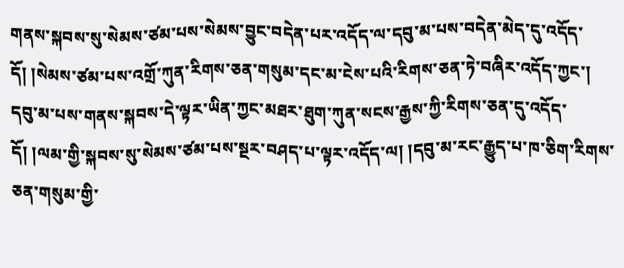གནས་སྐབས་སུ་སེམས་ཙམ་པས་སེམས་བྱུང་བདེན་པར་འདོད་ལ་དབུ་མ་པས་བདེན་མེད་དུ་འདོད་དོ། །སེམས་ཙམ་པས་འགྲོ་ཀུན་རིགས་ཅན་གསུམ་དང་མ་ངེས་པའི་རིགས་ཅན་ཏེ་བཞིར་འདོད་ཀྱང་། དབུ་མ་པས་གནས་སྐབས་དེ་ལྟར་ཡིན་ཀྱང་མཐར་ཐུག་ཀུན་སངས་རྒྱས་ཀྱི་རིགས་ཅན་དུ་འདོད་དོ། །ལམ་གྱི་སྐབས་སུ་སེམས་ཙམ་པས་སྔར་བཤད་པ་ལྟར་འདོད་ལ། །དབུ་མ་རང་རྒྱུད་པ་ཁ་ཅིག་རིགས་ཅན་གསུམ་གྱི་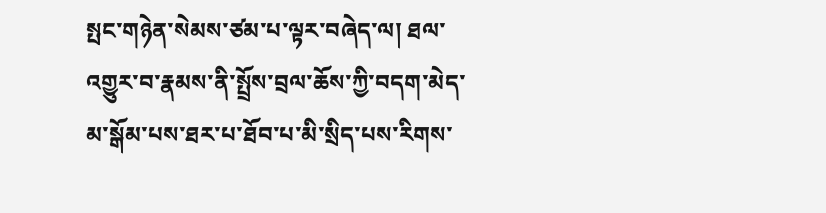སྤང་གཉེན་སེམས་ཙམ་པ་ལྟར་བཞེད་ལ། ཐལ་འགྱུར་བ་རྣམས་ནི་སྤྲོས་བྲལ་ཆོས་ཀྱི་བདག་མེད་མ་སྒོམ་པས་ཐར་པ་ཐོབ་པ་མི་སྲིད་པས་རིགས་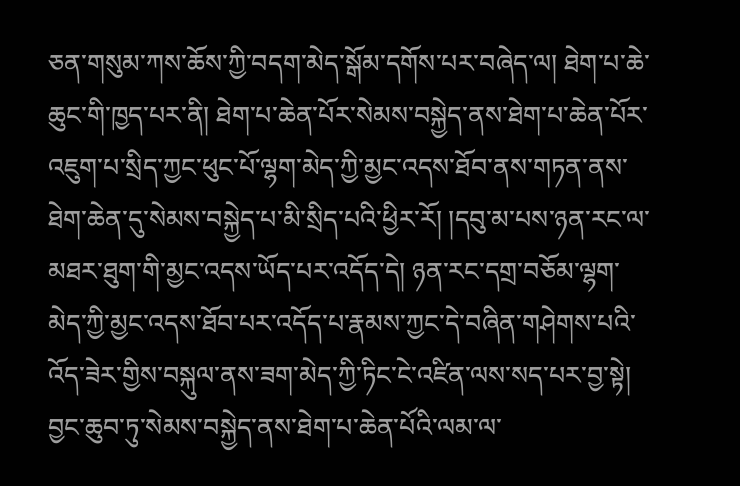ཅན་གསུམ་ཀས་ཆོས་ཀྱི་བདག་མེད་སྒོམ་དགོས་པར་བཞེད་ལ། ཐེག་པ་ཆེ་ཆུང་གི་ཁྱད་པར་ནི། ཐེག་པ་ཆེན་པོར་སེམས་བསྐྱེད་ནས་ཐེག་པ་ཆེན་པོར་འཇུག་པ་སྲིད་ཀྱང་ཕུང་པོ་ལྷག་མེད་ཀྱི་མྱང་འདས་ཐོབ་ནས་གཏན་ནས་ཐེག་ཆེན་དུ་སེམས་བསྐྱེད་པ་མི་སྲིད་པའི་ཕྱིར་རོ། །དབུ་མ་པས་ཉན་རང་ལ་མཐར་ཐུག་གི་མྱང་འདས་ཡོད་པར་འདོད་དེ། ཉན་རང་དགྲ་བཅོམ་ལྷག་མེད་ཀྱི་མྱང་འདས་ཐོབ་པར་འདོད་པ་རྣམས་ཀྱང་དེ་བཞིན་གཤེགས་པའི་འོད་ཟེར་གྱིས་བསྐུལ་ནས་ཟག་མེད་ཀྱི་ཏིང་ངེ་འཛིན་ལས་སད་པར་བྱ་སྟེ། བྱང་ཆུབ་ཏུ་སེམས་བསྐྱེད་ནས་ཐེག་པ་ཆེན་པོའི་ལམ་ལ་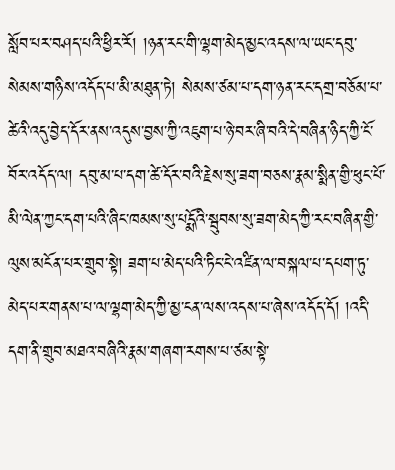སློབ་པར་བཤད་པའི་ཕྱིར་རོ། །ཉན་རང་གི་ལྷག་མེད་མྱང་འདས་ལ་ཡང་དབུ་སེམས་གཉིས་འདོད་པ་མི་མཐུན་ཏེ། སེམས་ཙམ་པ་དག་ཉན་རང་དགྲ་བཅོམ་པ་ཚེའི་འདུ་བྱེད་དོར་ནས་འདུས་བྱས་ཀྱི་འཇུག་པ་ཉེ་བར་ཞི་བའི་དེ་བཞིན་ཉིད་ཀྱི་ངོ་བོར་འདོད་ལ། དབུ་མ་པ་དག་ཚེ་དོར་བའི་རྗེས་སུ་ཟག་བཅས་རྣམ་སྨིན་གྱི་ཕུང་པོ་མི་ལེན་ཀྱང་དག་པའི་ཞིང་ཁམས་སུ་པདྨོའི་སྦུབས་སུ་ཟག་མེད་ཀྱི་རང་བཞིན་གྱི་ལུས་མངོན་པར་གྲུབ་སྟེ། ཟག་པ་མེད་པའི་ཏིང་ངེ་འཛིན་ལ་བསྐལ་པ་དཔག་ཏུ་མེད་པར་གནས་པ་ལ་ལྷག་མེད་ཀྱི་མྱ་ངན་ལས་འདས་པ་ཞེས་འདོད་དོ། །འདི་དག་ནི་གྲུབ་མཐའ་བཞིའི་རྣམ་གཞག་རགས་པ་ཙམ་སྟེ་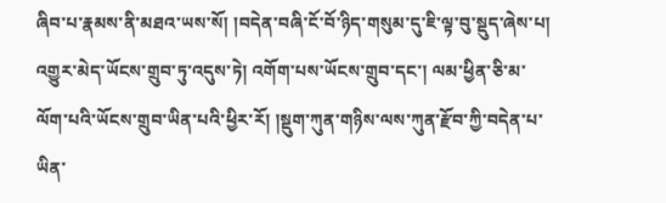ཞིབ་པ་རྣམས་ནི་མཐའ་ཡས་སོ། །བདེན་བཞི་ངོ་བོ་ཉིད་གསུམ་དུ་ཇི་ལྟ་བུ་སྡུད་ཞེས་པ། འགྱུར་མེད་ཡོངས་གྲུབ་ཏུ་འདུས་ཏེ། འགོག་པས་ཡོངས་གྲུབ་དང་། ལམ་ཕྱིན་ཅི་མ་ལོག་པའི་ཡོངས་གྲུབ་ཡིན་པའི་ཕྱིར་རོ། །སྡུག་ཀུན་གཉིས་ལས་ཀུན་རྫོབ་ཀྱི་བདེན་པ་ཡིན་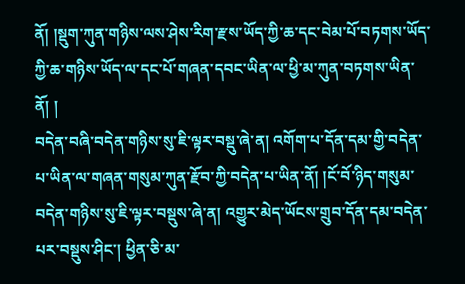ནོ། །སྡུག་ཀུན་གཉིས་ལས་ཤེས་རིག་རྫས་ཡོད་ཀྱི་ཆ་དང་བེམ་པོ་བཏགས་ཡོད་ཀྱི་ཆ་གཉིས་ཡོད་ལ་དང་པོ་གཞན་དབང་ཡིན་ལ་ཕྱི་མ་ཀུན་བཏགས་ཡིན་ནོ། །
བདེན་བཞི་བདེན་གཉིས་སུ་ཇི་ལྟར་བསྡུ་ཞེ་ན། འགོག་པ་དོན་དམ་གྱི་བདེན་པ་ཡིན་ལ་གཞན་གསུམ་ཀུན་རྫོབ་ཀྱི་བདེན་པ་ཡིན་ནོ། །ངོ་བོ་ཉིད་གསུམ་བདེན་གཉིས་སུ་ཇི་ལྟར་བསྡུས་ཞེ་ན། འགྱུར་མེད་ཡོངས་གྲུབ་དོན་དམ་བདེན་པར་བསྡུས་ཤིང་། ཕྱིན་ཅི་མ་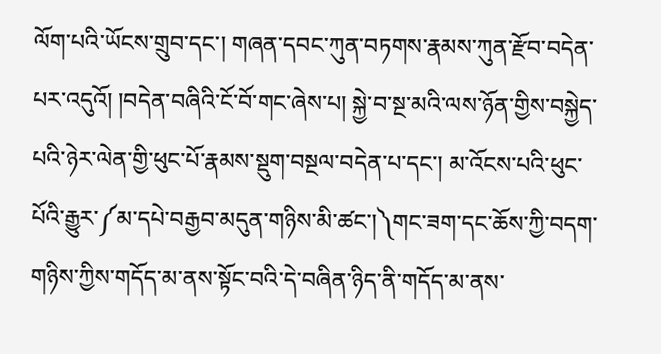ལོག་པའི་ཡོངས་གྲུབ་དང་། གཞན་དབང་ཀུན་བཏགས་རྣམས་ཀུན་རྫོབ་བདེན་པར་འདུའོ། །བདེན་བཞིའི་ངོ་བོ་གང་ཞེས་པ། སྐྱེ་བ་སྔ་མའི་ལས་ཉོན་གྱིས་བསྐྱེད་པའི་ཉེར་ལེན་གྱི་ཕུང་པོ་རྣམས་སྡུག་བསྔལ་བདེན་པ་དང་། མ་འོངས་པའི་ཕུང་པོའི་རྒྱུར་༼མ་དཔེ་བརྒྱབ་མདུན་གཉིས་མི་ཚང་།༽གང་ཟག་དང་ཆོས་ཀྱི་བདག་གཉིས་ཀྱིས་གདོད་མ་ནས་སྟོང་བའི་དེ་བཞིན་ཉིད་ནི་གདོད་མ་ནས་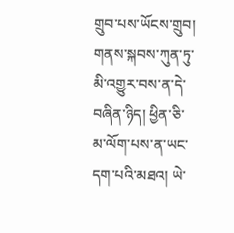གྲུབ་པས་ཡོངས་གྲུབ། གནས་སྐབས་ཀུན་ཏུ་མི་འགྱུར་བས་ན་དེ་བཞིན་ཉིད། ཕྱིན་ཅི་མ་ལོག་པས་ན་ཡང་དག་པའི་མཐའ། ཡེ་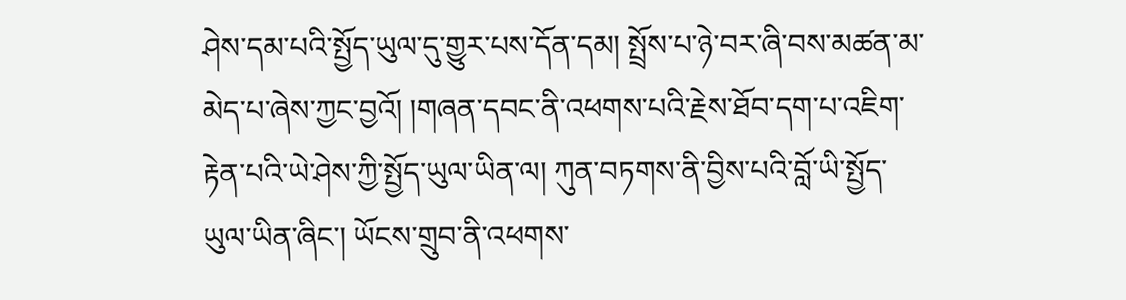ཤེས་དམ་པའི་སྤྱོད་ཡུལ་དུ་གྱུར་པས་དོན་དམ། སྤྲོས་པ་ཉེ་བར་ཞི་བས་མཚན་མ་མེད་པ་ཞེས་ཀྱང་བྱའོ། །གཞན་དབང་ནི་འཕགས་པའི་རྗེས་ཐོབ་དག་པ་འཇིག་རྟེན་པའི་ཡེ་ཤེས་ཀྱི་སྤྱོད་ཡུལ་ཡིན་ལ། ཀུན་བཏགས་ནི་བྱིས་པའི་བློ་ཡི་སྤྱོད་ཡུལ་ཡིན་ཞིང་། ཡོངས་གྲུབ་ནི་འཕགས་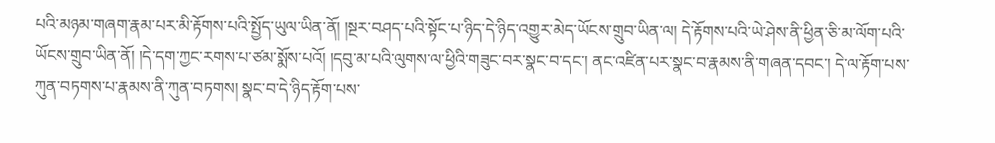པའི་མཉམ་གཞག་རྣམ་པར་མི་རྟོགས་པའི་སྤྱོད་ཡུལ་ཡིན་ནོ། །སྔར་བཤད་པའི་སྟོང་པ་ཉིད་དེ་ཉིད་འགྱུར་མེད་ཡོངས་གྲུབ་ཡིན་ལ། དེ་རྟོགས་པའི་ཡེ་ཤེས་ནི་ཕྱིན་ཅི་མ་ལོག་པའི་ཡོངས་གྲུབ་ཡིན་ནོ། །དེ་དག་ཀྱང་རགས་པ་ཙམ་སྨོས་པའོ། །དབུ་མ་པའི་ལུགས་ལ་ཕྱིའི་གཟུང་བར་སྣང་བ་དང་། ནང་འཛིན་པར་སྣང་བ་རྣམས་ནི་གཞན་དབང་། དེ་ལ་རྟོག་པས་ཀུན་བཏགས་པ་རྣམས་ནི་ཀུན་བཏགས། སྣང་བ་དེ་ཉིད་རྟོག་པས་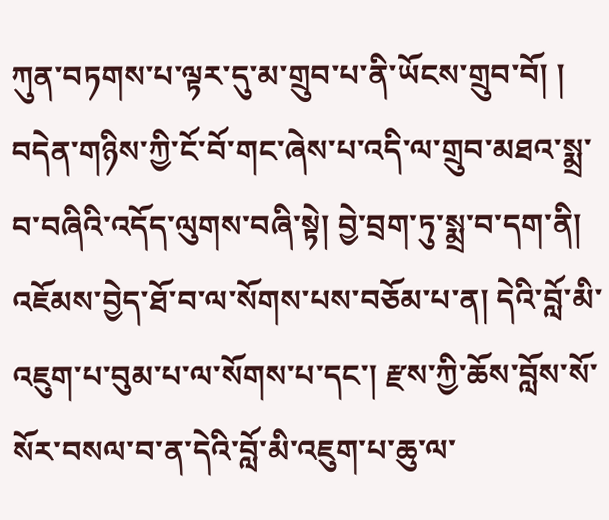ཀུན་བཏགས་པ་ལྟར་དུ་མ་གྲུབ་པ་ནི་ཡོངས་གྲུབ་བོ། །
བདེན་གཉིས་ཀྱི་ངོ་བོ་གང་ཞེས་པ་འདི་ལ་གྲུབ་མཐའ་སྨྲ་བ་བཞིའི་འདོད་ལུགས་བཞི་སྟེ། བྱེ་བྲག་ཏུ་སྨྲ་བ་དག་ནི། འཇོམས་བྱེད་ཐོ་བ་ལ་སོགས་པས་བཅོམ་པ་ན། དེའི་བློ་མི་འཇུག་པ་བུམ་པ་ལ་སོགས་པ་དང་། རྫས་ཀྱི་ཆོས་བློས་སོ་སོར་བསལ་བ་ན་དེའི་བློ་མི་འཇུག་པ་ཆུ་ལ་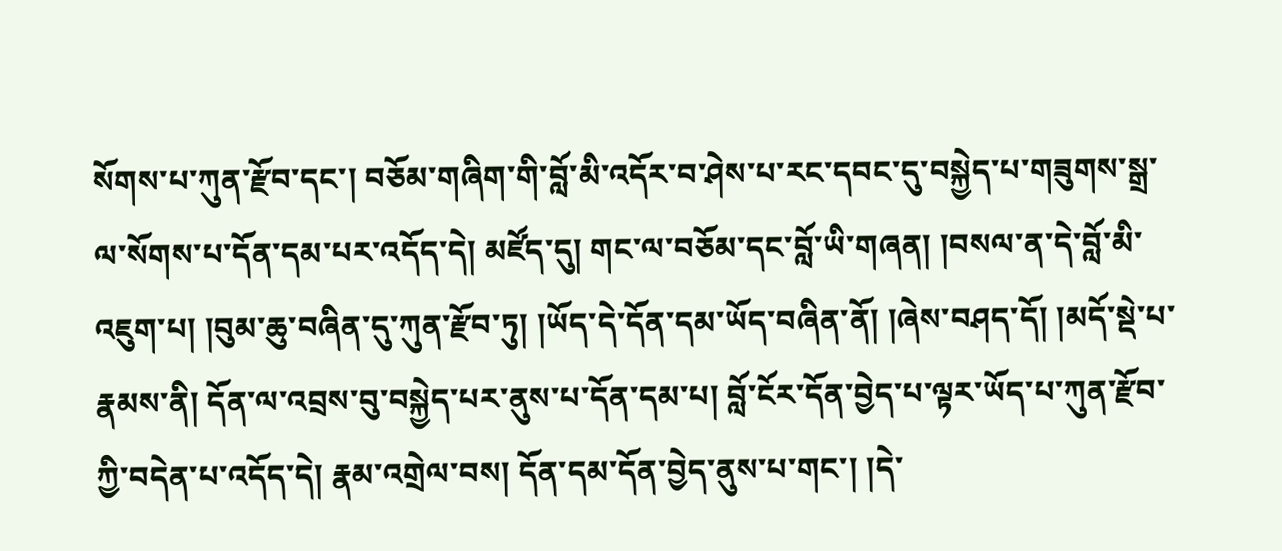སོགས་པ་ཀུན་རྫོབ་དང་། བཅོམ་གཞིག་གི་བློ་མི་འདོར་བ་ཤེས་པ་རང་དབང་དུ་བསྐྱེད་པ་གཟུགས་སྒྲ་ལ་སོགས་པ་དོན་དམ་པར་འདོད་དེ། མཛོད་དུ། གང་ལ་བཅོམ་དང་བློ་ཡི་གཞན། །བསལ་ན་དེ་བློ་མི་འཇུག་པ། །བུམ་ཆུ་བཞིན་དུ་ཀུན་རྫོབ་ཏུ། །ཡོད་དེ་དོན་དམ་ཡོད་བཞིན་ནོ། །ཞེས་བཤད་དོ། །མདོ་སྡེ་པ་རྣམས་ནི། དོན་ལ་འབྲས་བུ་བསྐྱེད་པར་ནུས་པ་དོན་དམ་པ། བློ་ངོར་དོན་བྱེད་པ་ལྟར་ཡོད་པ་ཀུན་རྫོབ་ཀྱི་བདེན་པ་འདོད་དེ། རྣམ་འགྲེལ་བས། དོན་དམ་དོན་བྱེད་ནུས་པ་གང་། །དེ་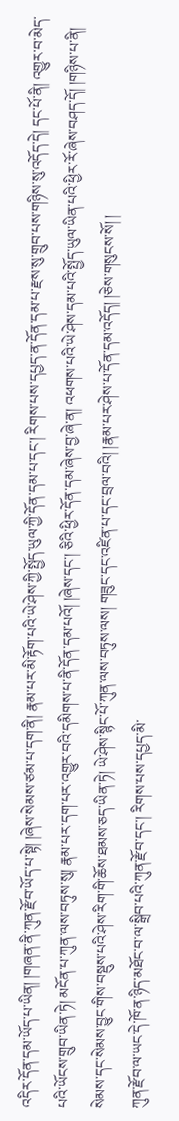འདིར་དོན་དམ་ཡོད་པ་ཡིན། །གཞན་ནི་ཀུན་རྫོབ་ཡོད་པ་སྟེ། །ཞེས་སེམས་ཙམ་པ་དག་ནི། རྣམ་པར་མི་རྟོག་པའི་ཡེ་ཤེས་ཀྱི་སྤྱོད་ཡུལ་ཀྱི་དོན་དམ་པ་དང་། རིགས་པས་དཔྱད་ན་དོན་དམ་པ་རྫས་སུ་གྲུབ་པས་གཉིས་སུ་འདོད་དེ། དང་པོ་ནི། འགྱུར་བ་མེད་པའི་ཡོངས་གྲུབ་ཡིན་ཏེ། མངོན་པ་ཀུན་ལས་བཏུས་སུ། རྣམ་པར་དག་པར་འགྱུར་བའི་དམིགས་པ་ནི་དོན་དམ་པའོ། །ཞེས་དང་། ཅིའི་ཕྱིར་དོན་དམ་ཞེས་བྱ་ཞེ་ན། འཕགས་པའི་ཡེ་ཤེས་དམ་པའི་སྤྱོད་ཡུལ་ཡིན་པའི་ཕྱིར་རོ་ཞེས་བཤད་དོ། །གཉིས་པ་ནི། སེམས་དང་སེམས་བྱུང་གིས་བསྡུས་པའི་ཤེས་རིག་གི་ཆོས་ཐམས་ཅད་ཡིན་ཏེ། ཡེ་ཤེས་སྙིང་པོ་ཀུན་ལས་བཏུས་ལས། གཟུང་དང་འཛིན་པ་དང་བྲལ་བའི། །རྣམ་པར་ཤེས་པ་དོན་དམ་འདོད། །ཅེས་གསུངས་སོ། །
ཀུན་རྫོབ་ལ་ཡང་དེ་ཁོ་ན་ཉིད་མཐོང་བ་ལ་སྒྲིབ་པའི་ཀུན་རྫོབ་དང་། རིགས་པས་དཔྱད་མི་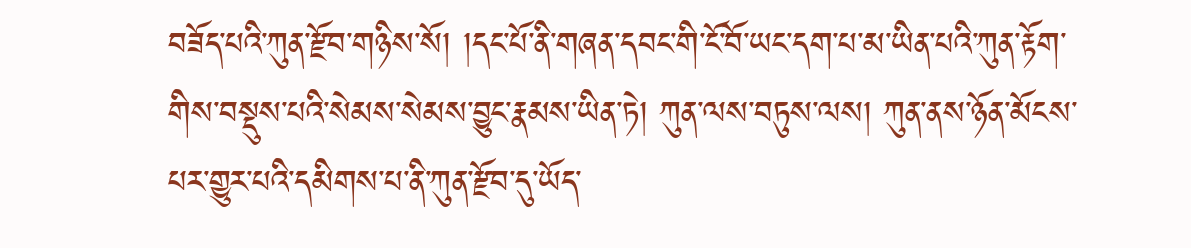བཟོད་པའི་ཀུན་རྫོབ་གཉིས་སོ། །དང་པོ་ནི་གཞན་དབང་གི་ངོ་བོ་ཡང་དག་པ་མ་ཡིན་པའི་ཀུན་རྟོག་གིས་བསྡུས་པའི་སེམས་སེམས་བྱུང་རྣམས་ཡིན་ཏེ། ཀུན་ལས་བཏུས་ལས། ཀུན་ནས་ཉོན་མོངས་པར་གྱུར་པའི་དམིགས་པ་ནི་ཀུན་རྫོབ་དུ་ཡོད་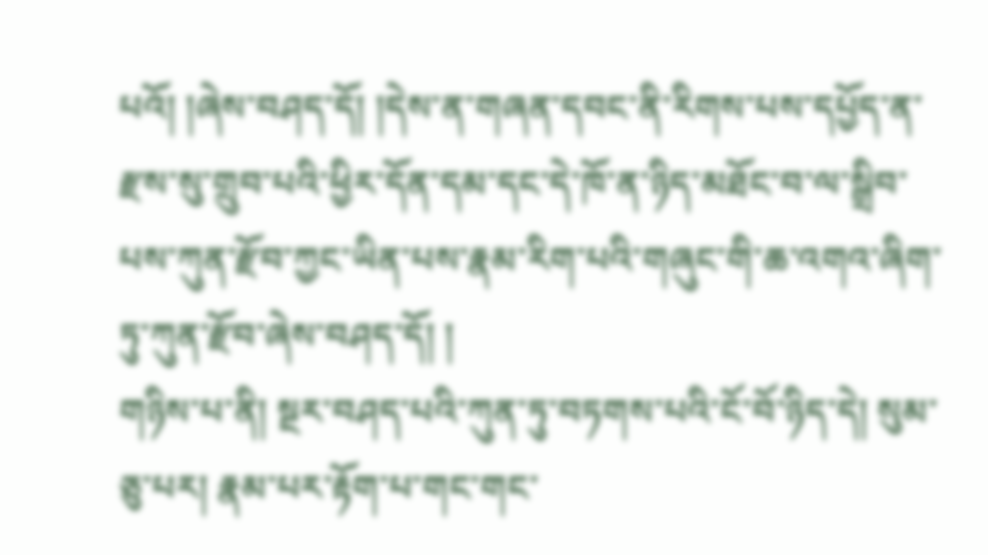པའོ། །ཞེས་བཤད་དོ། །དེས་ན་གཞན་དབང་ནི་རིགས་པས་དཔྱོད་ན་རྫས་སུ་གྲུབ་པའི་ཕྱིར་དོན་དམ་དང་དེ་ཁོ་ན་ཉིད་མཐོང་བ་ལ་སྒྲིབ་པས་ཀུན་རྫོབ་ཀྱང་ཡིན་པས་རྣམ་རིག་པའི་གཞུང་གི་ཆ་འགའ་ཞིག་ཏུ་ཀུན་རྫོབ་ཞེས་བཤད་དོ། །
གཉིས་པ་ནི། སྔར་བཤད་པའི་ཀུན་ཏུ་བཏགས་པའི་ངོ་བོ་ཉིད་དེ། སུམ་ཅུ་པར། རྣམ་པར་རྟོག་པ་གང་གང་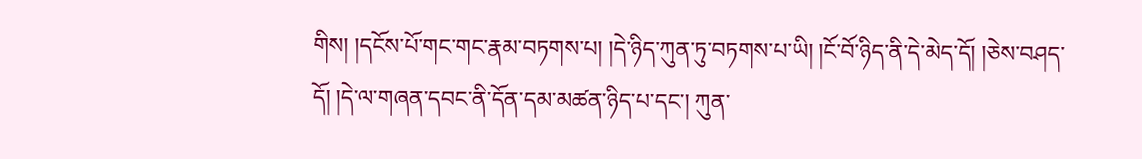གིས། །དངོས་པོ་གང་གང་རྣམ་བཏགས་པ། །དེ་ཉིད་ཀུན་ཏུ་བཏགས་པ་ཡི། །ངོ་བོ་ཉིད་ནི་དེ་མེད་དོ། །ཅེས་བཤད་དོ། །དེ་ལ་གཞན་དབང་ནི་དོན་དམ་མཚན་ཉིད་པ་དང་། ཀུན་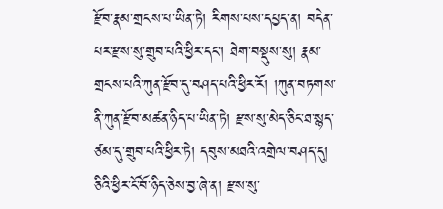རྫོབ་རྣམ་གྲངས་པ་ཡིན་ཏེ། རིགས་པས་དཔྱད་ན། བདེན་པར་རྫས་སུ་གྲུབ་པའི་ཕྱིར་དང་། ཐེག་བསྡུས་སུ། རྣམ་གྲངས་པའི་ཀུན་རྫོབ་དུ་བཤད་པའི་ཕྱིར་རོ། །ཀུན་བཏགས་ནི་ཀུན་རྫོབ་མཚན་ཉིད་པ་ཡིན་ཏེ། རྫས་སུ་མེད་ཅིང་ཐ་སྙད་ཙམ་དུ་གྲུབ་པའི་ཕྱིར་ཏེ། དབུས་མཐའི་འགྲེལ་བཤད་དུ། ཅིའི་ཕྱིར་ངོ་བོ་ཉིད་ཅེས་བྱ་ཞེ་ན། རྫས་སུ་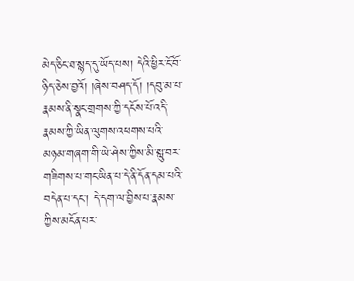མེད་ཅིང་ཐ་སྙད་དུ་ཡོད་པས། དེའི་ཕྱིར་ངོ་བོ་ཉིད་ཅེས་བྱའོ། །ཞེས་བཤད་དོ། །དབུ་མ་པ་རྣམས་ནི་སྣང་གྲགས་ཀྱི་དངོས་པོ་འདི་རྣམས་ཀྱི་ཡིན་ལུགས་འཕགས་པའི་མཉམ་གཞག་གི་ཡེ་ཤེས་ཀྱིས་མི་སླུ་བར་གཟིགས་པ་གང་ཡིན་པ་དེ་ནི་དོན་དམ་པའི་བདེན་པ་དང་། དེ་དག་ལ་བྱིས་པ་རྣམས་ཀྱིས་མངོན་པར་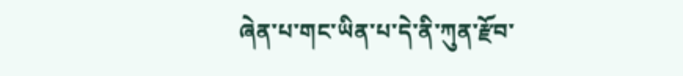ཞེན་པ་གང་ཡིན་པ་དེ་ནི་ཀུན་རྫོབ་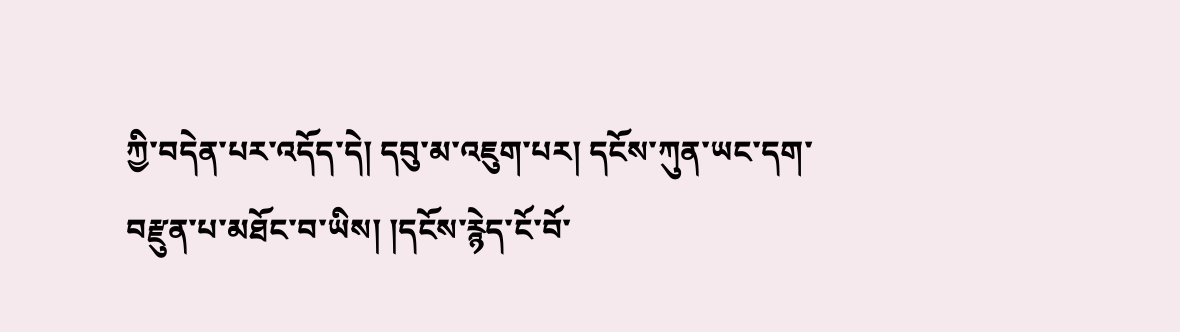ཀྱི་བདེན་པར་འདོད་དེ། དབུ་མ་འཇུག་པར། དངོས་ཀུན་ཡང་དག་བརྫུན་པ་མཐོང་བ་ཡིས། །དངོས་རྙེད་ངོ་བོ་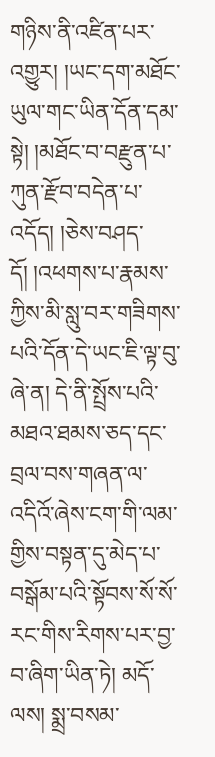གཉིས་ནི་འཛིན་པར་འགྱུར། །ཡང་དག་མཐོང་ཡུལ་གང་ཡིན་དོན་དམ་སྟེ། །མཐོང་བ་བརྫུན་པ་ཀུན་རྫོབ་བདེན་པ་འདོད། །ཅེས་བཤད་དོ། །འཕགས་པ་རྣམས་ཀྱིས་མི་སླུ་བར་གཟིགས་པའི་དོན་དེ་ཡང་ཇི་ལྟ་བུ་ཞེ་ན། དེ་ནི་སྤྲོས་པའི་མཐའ་ཐམས་ཅད་དང་བྲལ་བས་གཞན་ལ་འདིའོ་ཞེས་ངག་གི་ལམ་གྱིས་བསྟན་དུ་མེད་པ་བསྒོམ་པའི་སྟོབས་སོ་སོ་རང་གིས་རིགས་པར་བྱ་བ་ཞིག་ཡིན་ཏེ། མདོ་ལས། སྨྲ་བསམ་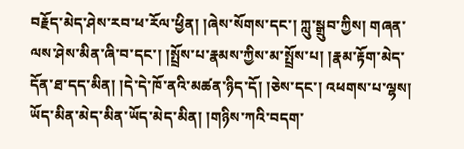བརྗོད་མེད་ཤེས་རབ་ཕ་རོལ་ཕྱིན། །ཞེས་སོགས་དང་། ཀླུ་སྒྲུབ་ཀྱིས། གཞན་ལས་ཤེས་མིན་ཞི་བ་དང་། །སྤྲོས་པ་རྣམས་ཀྱིས་མ་སྤྲོས་པ། །རྣམ་རྟོག་མེད་དོན་ཐ་དད་མིན། །དེ་དེ་ཁོ་ནའི་མཚན་ཉིད་དོ། །ཅེས་དང་། འཕགས་པ་ལྷས། ཡོད་མིན་མེད་མིན་ཡོད་མེད་མིན། །གཉིས་ཀའི་བདག་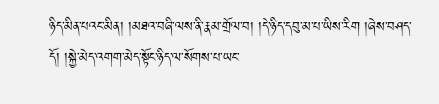ཉིད་མིན་པའང་མིན། །མཐའ་བཞི་ལས་ནི་རྣམ་གྲོལ་བ། །དེ་ཉིད་དབུ་མ་པ་ཡིས་རིག །ཞེས་བཤད་དོ། །སྐྱེ་མེད་འགག་མེད་སྟོང་ཉིད་ལ་སོགས་པ་ཡང་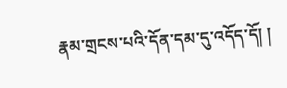རྣམ་གྲངས་པའི་དོན་དམ་དུ་འདོད་དོ། །